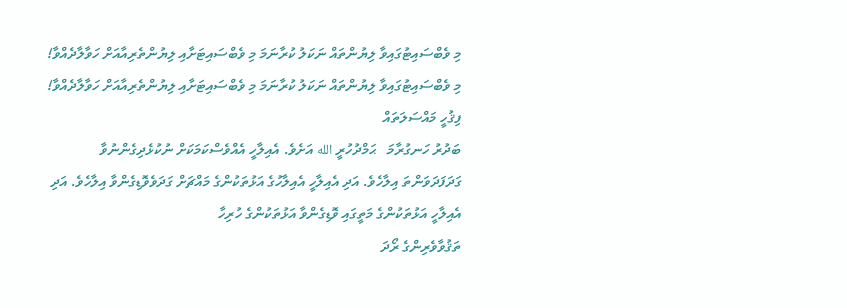މި ވެބްސައިޓުގައިވާ ލިޔުންތައް ނަކަލު ކުރާނަމަ މި ވެބްސައިޓަށާއި ލިޔުންތެރިއާއަށް ހަވާލާދެއްވާ!
މި ވެބްސައިޓުގައިވާ ލިޔުންތައް ނަކަލު ކުރާނަމަ މި ވެބްސައިޓަށާއި ލިޔުންތެރިއާއަށް ހަވާލާދެއްވާ!
ފިޤުހީ މައްސަލަތައް
ބަދުރު ހަނގުރާމަ   ޙަމްދުހުރީ الله އަށެވެ. އެއިލާހީ އެއްވެސްކަމަކަށް ނުކުޅެދިގެންނުވާ ގަދަފަދަވަންތަ އިލާހެވެ. އަދި އެއިލާހީ އެއިލާހުގެ އަޅުތަކުންގެ މައްޗަށް ގަދަވެވޮޑިގެންވާ އިލާހެވެ. އަދި އެއިލާހީ އަޅުތަކުންގެ މަތީގައި ވޮޑިގެންވާ އަޅުތަކުންގެ ހުރިހާ
ތަޤުވާވެރިންގެ ރޯދަ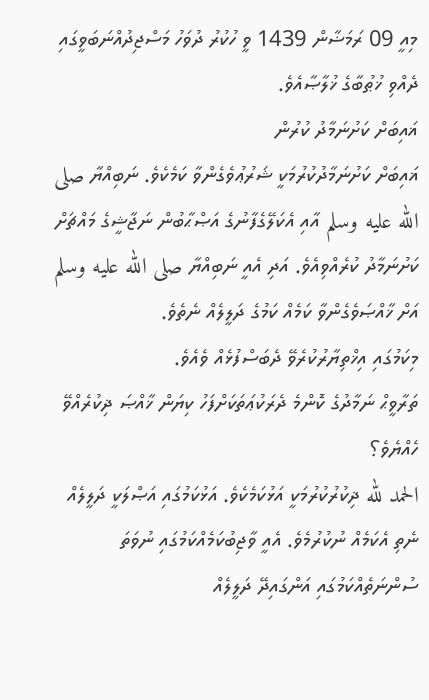މިއީ 09 ރަމަޟާން 1439 ވީ ހުކުރު ދުވަހު މަސްޖިދުއްނަބަވީގައި ދެއްވި ޚުޠުބާގެ ޚުލާޞާއެވެ.
ޣައިބަށް ކަށުނަމާދު ކުރުން
ޣައިބަށް ކަށުނަމާދުކުރުމަކީ ޝަރުޢުވެގެންވާ ކަމެކެވެ. ނަބިއްޔާ صلى الله عليه وسلم އާއި އެކަލޭގެފާނުގެ އަޞްޙާބުން ނަޖާޝީގެ މައްޗަށް ކަށުނަމާދު ކުރެއްވިއެވެ. އަދި އެއީ ނަބިއްޔާ صلى الله عليه وسلم އަށް ޚާއްޞަވެގެންވާ ކަމެއް ކަމުގެ ދަލީލެއް ނެތެވެ.
މިކަމުގައި އިޚްތިޔާރުކުރެވޭ ދެބަސްފުޅެއް ވެއެވެ.
ތަރާވީޙް ނަމާދުގެ ކޮންމެ ދެރަކުޢަތަކަށްފަހު ކިޔަން ޚާއްޞަ ޛިކުރެއްވޭ ހެއްޔެވެ؟
الحمد لله ޛިކުރުކުރުމަކީ އަޅުކަމެކެވެ. އަޅުކަމުގައި އަޞްލަކީ ދަލީލެއް ނެތި އެކަމެއް ނުކުރުމެވެ. އެއީ ވާޖިބުކަމެއްކަމުގައި ނުވަތަ ސުންނަތެއްކަމުގައި އަންގައިދޭ ދަލީލެއް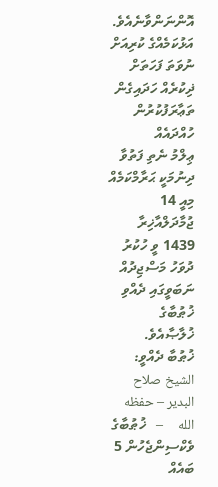އޮންނަންވާނެއެވެ. އަޅުކަމެއްގެ ކުރިއަށް ނުވަތަ ފަހަތަށް ޛިކުރެއް ހަދައިގެން ތަޢާރަފުކުރުން ހުއްދައެއް
ޢިލްމު ނެތި ފަތުވާ ދިނުމަކީ ޙަރާމްކަމެއް
މިއީ 14 ޖުމާދަލްއާޚިރާ 1439 ވީ ހުކުރު ދުވަހު މަސްޖިދުއް ނަބަވީގައި ދެއްވި ޚުޠުބާގެ ޚުލާޞާއެވެ.   ޚުޠުބާ ދެއްވީ: الشيخ صلاح البدير – حفظه الله     –   ޚުޠުބާގެ
ވެކްސިންޖެހުން 5
ބައެއް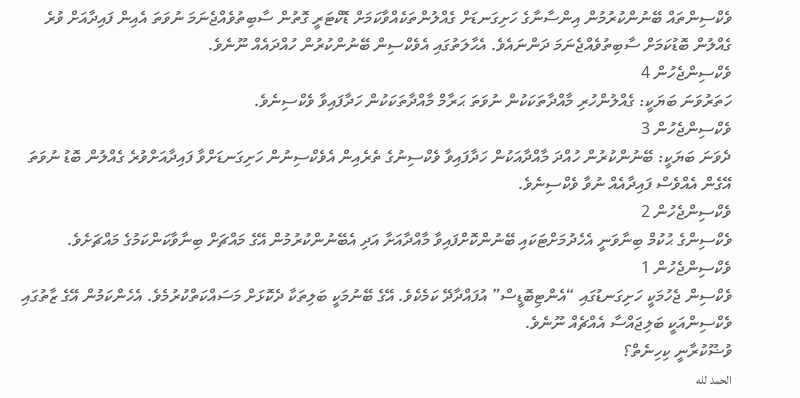ވެކްސިންތައް ބޭނުންކުރުމުން އިންސާނާގެ ހަށިގަނޑަށް ގެއްލުންތަކެއްވާކަމަށް ޑޮކްޓަރީ ގޮތުން ސާބިތުވެއްޖެނަމަ ނުވަތަ އެއިން ފައިދާއަށް ވުރެ ގެއްލުން ބޮޑުކަމަށް ސާބިތުވެއްޖެނަމަ ދަންނައެވެ. އެޙާލަތުގައި އެވެކްސިން ބޭނުންކުރުން ހުއްދައެއް ނޫނެވެ.
ވެކްސިންޖެހުން 4
ހަތަރުވަނަ ބަޔަކީ: ގެއްލުންހުރި މާއްދާތަކަކުން ނުވަތަ ޙަރާމް މާއްދާތަކަކުން ހަދާފައިވާ ވެކްސިނެވެ.
ވެކްސިންޖެހުން 3
ދެވަނަ ބަޔަކީ: ބޭނުންކުރުން ހުއްދަ މާއްދާއަކުން ހަދާފައިވާ ވެކްސިނުގެ ތެރެއިން އެވެކްސިނުން ހަށިގަނޑަށްވާ ފައިދާއަށްވުރެ ގެއްލުން ބޮޑު ނުވަތަ އޭގެން އެއްވެސް ފައިދާއެއް ނުވާ ވެކްސިނެވެ.
ވެކްސިންޖެހުން 2
ވެކްސިންގެ ޙުކުމް ބިނާވަނީ އެހެދުމަށްޓަކައި ބޭނުންކޮށްފައިވާ މާއްދާއަށާ އަދި އެބޭނުންކުރުމުން އޭގެ މައްޗަށް ބިނާވާކަންކަމުގެ މައްޗަށެވެ.
ވެކްސިންޖެހުން 1
ވެކްސިން ޖެހުމަކީ ހަށިގަނޑުގައި “އެންޓިބޮޑީސް” އުފައްދާދޭ ކަމެކެވެ. އޭގެ ބޭނުމަކީ ބަލިތަކާ ދެކޮޅަށް މަސައްކަތްކުރުމެވެ. އެހެންކަމުން އޭގެ ޒާތުގައި ވެކްސިންއަކީ ބަލިޖައްސާ އެއްޗެއް ނޫނެވެ.
ވުޟޫކުރާނީ ކިހިނެތް؟
الحمد لله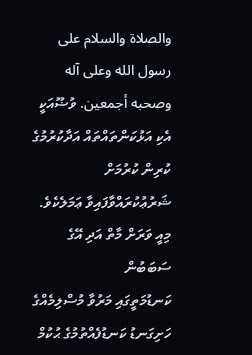والصلاة والسلام على رسول الله وعلى آله وصحبه أجمعين. ވުޟޫއަކީ އެކި އަޅުކަންތައްތައް އަދާކުރުމުގެ ކުރިން ކުރުމަށް ޝަރުޢުކުރައްވާފައިވާ ޢަމަލެކެވެ. މިއީ ވަރަށް މާތް އަދި އޭގެ ސަބަބުން
ކަނޑުމަތީގައި މަރުވާ މުސްލިމެއްގެ ހަށިގަނޑު ކަނޑުފެއްތުމުގެ ޙުކުމް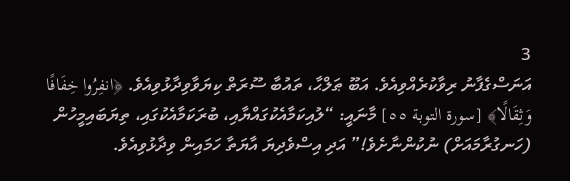3
އަނަސްގެފާނު ރިވާކުރެއްވިއެވެ. އަބޫ ޠަލްޙާ، ތައުބާ ސޫރަތް ކިޔަވާވިދާޅުވިއެވެ. ﴿انفِرُوا خِفَافًا وَثِقَالًا﴾ [سورة التوبة ٥٥] މާނައީ: “ލުއިކަމާއެކުގައްޔާއި، ބުރަކަމާއެކުގައި، ތިޔަބައިމީހުން (ހަނގުރާމައަށް) ނުކުންނާށެވެ!” އަދި އިސްވެދިޔަ އާޔަތާ ހަމައިން ވިދާޅުވިއެވެ.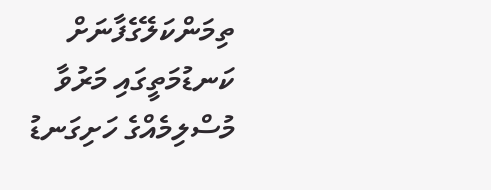ތިމަންކަލޭގެފާނަށް
ކަނޑުމަތީގައި މަރުވާ މުސްލިމެއްގެ ހަށިގަނޑު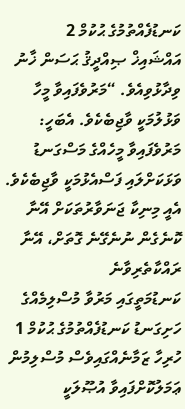ކަނޑުފެއްތުމުގެ ޙުކުމް 2
އައްޝައިޚް ޞިއްދީޤު ޙަސަން ޚާނު ވިދާޅުވިއެވެ. “މަރުވެފައިވާ މީހާ ވަޅުލުމަކީ ވާޖިބެކެވެ. އެބަހީ: މަރުވެފައިވާ މީހެއްގެ މަސްގަނޑު ވަޅަކަށްލައި ފަސްއެޅުމަކީ ވާޖިބެކެވެ. އެއީ މިނިކާ ޖަނަވާރުތަކަށް އޭނާ ކޮނެގެން ނުނެގޭނެ ގޮތަށް، އޭނާ ރައްކާތެރިވާނެ
ކަނޑުމަތީގައި މަރުވާ މުސްލިމެއްގެ ހަށިގަނޑު ކަނޑުފެއްތުމުގެ ޙުކުމް 1
ހުރިހާ ޒަމާނެއްގައިވެސް މުސްލިމުން ޢަމަލުކޮށްފައިވާ އުޞޫލަކީ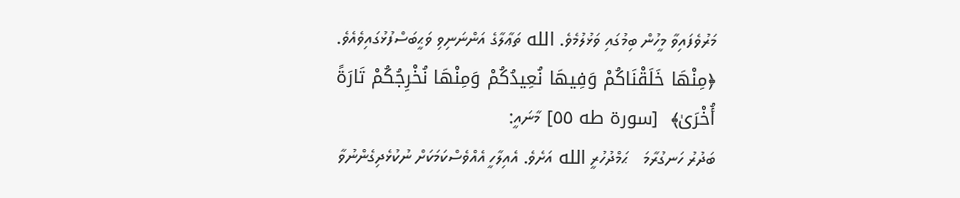މަރުވެފައިވާ މީހުން ބިމުގައި ވަޅުލުމެވެ. الله ތަޢާލާގެ އަންނަނިވި ވަޙީބަސްފުޅުގައިވެއެވެ. ﴿مِنْهَا خَلَقْنَاكُمْ وَفِيهَا نُعِيدُكُمْ وَمِنْهَا نُخْرِجُكُمْ تَارَةً أُخْرَىٰ﴾  [سورة طه ٥٥] މާނައީ:
ބަދުރު ހަނގުރާމަ   ޙަމްދުހުރީ الله އަށެވެ. އެއިލާހީ އެއްވެސްކަމަކަށް ނުކުޅެދިގެންނުވާ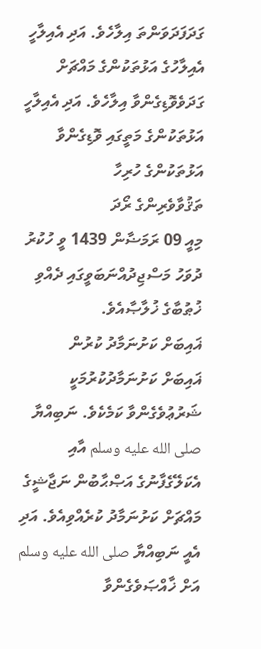ގަދަފަދަވަންތަ އިލާހެވެ. އަދި އެއިލާހީ އެއިލާހުގެ އަޅުތަކުންގެ މައްޗަށް ގަދަވެވޮޑިގެންވާ އިލާހެވެ. އަދި އެއިލާހީ އަޅުތަކުންގެ މަތީގައި ވޮޑިގެންވާ އަޅުތަކުންގެ ހުރިހާ
ތަޤުވާވެރިންގެ ރޯދަ
މިއީ 09 ރަމަޟާން 1439 ވީ ހުކުރު ދުވަހު މަސްޖިދުއްނަބަވީގައި ދެއްވި ޚުޠުބާގެ ޚުލާޞާއެވެ.
ޣައިބަށް ކަށުނަމާދު ކުރުން
ޣައިބަށް ކަށުނަމާދުކުރުމަކީ ޝަރުޢުވެގެންވާ ކަމެކެވެ. ނަބިއްޔާ صلى الله عليه وسلم އާއި އެކަލޭގެފާނުގެ އަޞްޙާބުން ނަޖާޝީގެ މައްޗަށް ކަށުނަމާދު ކުރެއްވިއެވެ. އަދި އެއީ ނަބިއްޔާ صلى الله عليه وسلم އަށް ޚާއްޞަވެގެންވާ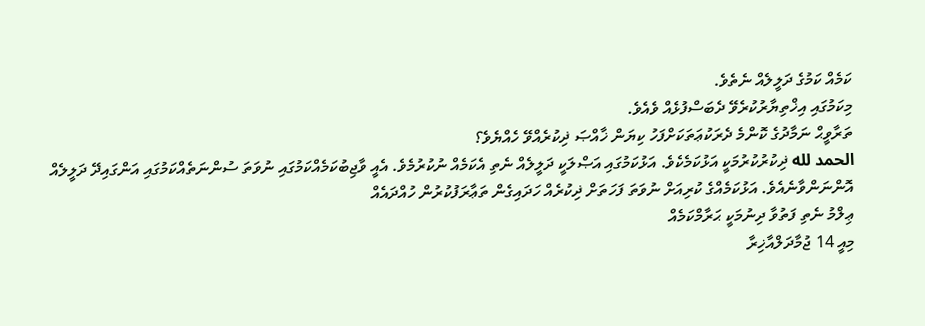ކަމެއް ކަމުގެ ދަލީލެއް ނެތެވެ.
މިކަމުގައި އިޚްތިޔާރުކުރެވޭ ދެބަސްފުޅެއް ވެއެވެ.
ތަރާވީޙް ނަމާދުގެ ކޮންމެ ދެރަކުޢަތަކަށްފަހު ކިޔަން ޚާއްޞަ ޛިކުރެއްވޭ ހެއްޔެވެ؟
الحمد لله ޛިކުރުކުރުމަކީ އަޅުކަމެކެވެ. އަޅުކަމުގައި އަޞްލަކީ ދަލީލެއް ނެތި އެކަމެއް ނުކުރުމެވެ. އެއީ ވާޖިބުކަމެއްކަމުގައި ނުވަތަ ސުންނަތެއްކަމުގައި އަންގައިދޭ ދަލީލެއް އޮންނަންވާނެއެވެ. އަޅުކަމެއްގެ ކުރިއަށް ނުވަތަ ފަހަތަށް ޛިކުރެއް ހަދައިގެން ތަޢާރަފުކުރުން ހުއްދައެއް
ޢިލްމު ނެތި ފަތުވާ ދިނުމަކީ ޙަރާމްކަމެއް
މިއީ 14 ޖުމާދަލްއާޚިރާ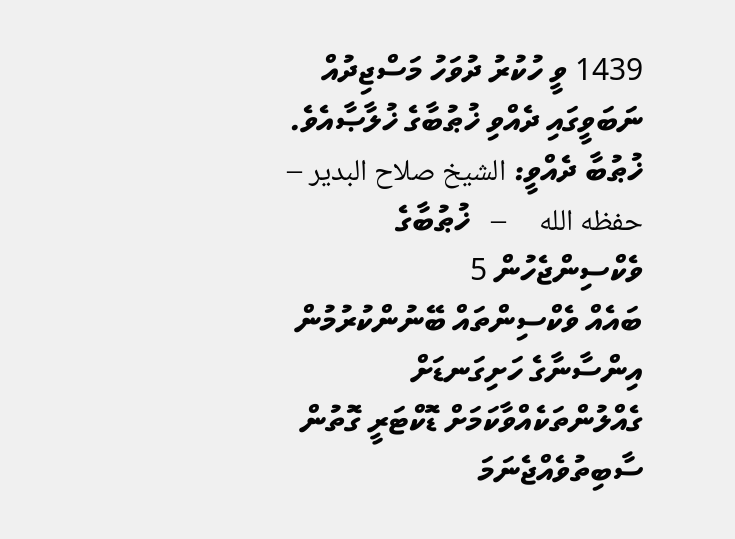1439 ވީ ހުކުރު ދުވަހު މަސްޖިދުއް ނަބަވީގައި ދެއްވި ޚުޠުބާގެ ޚުލާޞާއެވެ.   ޚުޠުބާ ދެއްވީ: الشيخ صلاح البدير – حفظه الله     –   ޚުޠުބާގެ
ވެކްސިންޖެހުން 5
ބައެއް ވެކްސިންތައް ބޭނުންކުރުމުން އިންސާނާގެ ހަށިގަނޑަށް ގެއްލުންތަކެއްވާކަމަށް ޑޮކްޓަރީ ގޮތުން ސާބިތުވެއްޖެނަމަ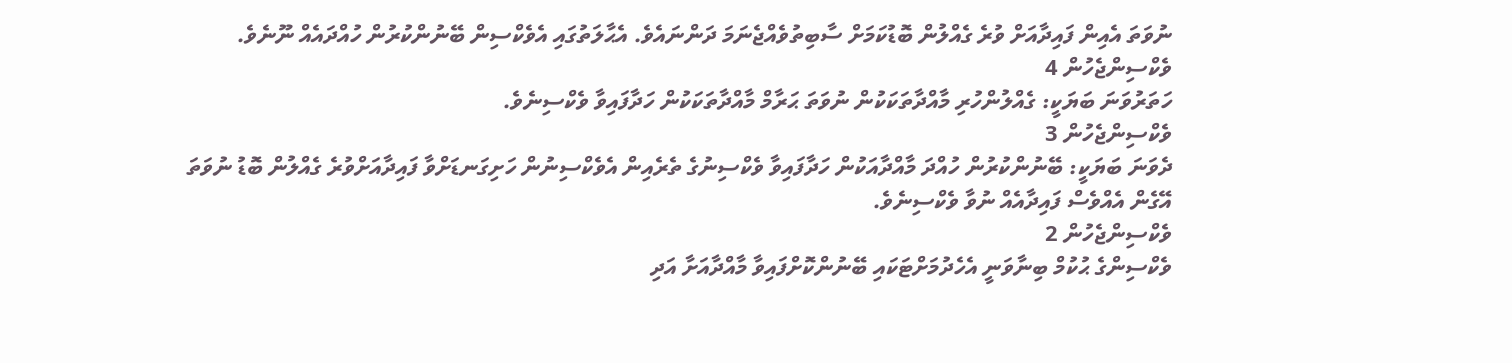ނުވަތަ އެއިން ފައިދާއަށް ވުރެ ގެއްލުން ބޮޑުކަމަށް ސާބިތުވެއްޖެނަމަ ދަންނައެވެ. އެޙާލަތުގައި އެވެކްސިން ބޭނުންކުރުން ހުއްދައެއް ނޫނެވެ.
ވެކްސިންޖެހުން 4
ހަތަރުވަނަ ބަޔަކީ: ގެއްލުންހުރި މާއްދާތަކަކުން ނުވަތަ ޙަރާމް މާއްދާތަކަކުން ހަދާފައިވާ ވެކްސިނެވެ.
ވެކްސިންޖެހުން 3
ދެވަނަ ބަޔަކީ: ބޭނުންކުރުން ހުއްދަ މާއްދާއަކުން ހަދާފައިވާ ވެކްސިނުގެ ތެރެއިން އެވެކްސިނުން ހަށިގަނޑަށްވާ ފައިދާއަށްވުރެ ގެއްލުން ބޮޑު ނުވަތަ އޭގެން އެއްވެސް ފައިދާއެއް ނުވާ ވެކްސިނެވެ.
ވެކްސިންޖެހުން 2
ވެކްސިންގެ ޙުކުމް ބިނާވަނީ އެހެދުމަށްޓަކައި ބޭނުންކޮށްފައިވާ މާއްދާއަށާ އަދި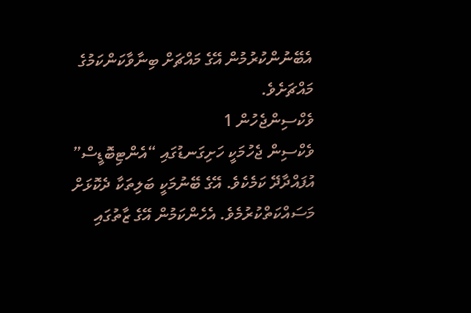އެބޭނުންކުރުމުން އޭގެ މައްޗަށް ބިނާވާކަންކަމުގެ މައްޗަށެވެ.
ވެކްސިންޖެހުން 1
ވެކްސިން ޖެހުމަކީ ހަށިގަނޑުގައި “އެންޓިބޮޑީސް” އުފައްދާދޭ ކަމެކެވެ. އޭގެ ބޭނުމަކީ ބަލިތަކާ ދެކޮޅަށް މަސައްކަތްކުރުމެވެ. އެހެންކަމުން އޭގެ ޒާތުގައި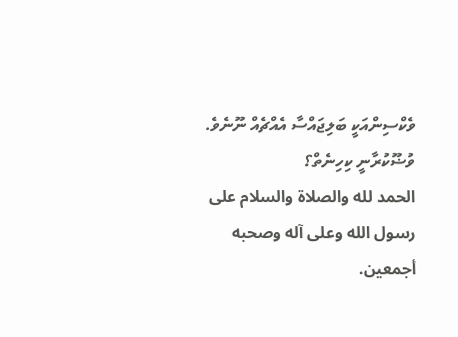ވެކްސިންއަކީ ބަލިޖައްސާ އެއްޗެއް ނޫނެވެ.
ވުޟޫކުރާނީ ކިހިނެތް؟
الحمد لله والصلاة والسلام على رسول الله وعلى آله وصحبه أجمعين.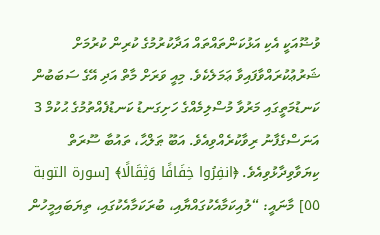ވުޟޫއަކީ އެކި އަޅުކަންތައްތައް އަދާކުރުމުގެ ކުރިން ކުރުމަށް ޝަރުޢުކުރައްވާފައިވާ ޢަމަލެކެވެ. މިއީ ވަރަށް މާތް އަދި އޭގެ ސަބަބުން
ކަނޑުމަތީގައި މަރުވާ މުސްލިމެއްގެ ހަށިގަނޑު ކަނޑުފެއްތުމުގެ ޙުކުމް 3
އަނަސްގެފާނު ރިވާކުރެއްވިއެވެ. އަބޫ ޠަލްޙާ، ތައުބާ ސޫރަތް ކިޔަވާވިދާޅުވިއެވެ. ﴿انفِرُوا خِفَافًا وَثِقَالًا﴾ [سورة التوبة ٥٥] މާނައީ: “ލުއިކަމާއެކުގައްޔާއި، ބުރަކަމާއެކުގައި، ތިޔަބައިމީހުން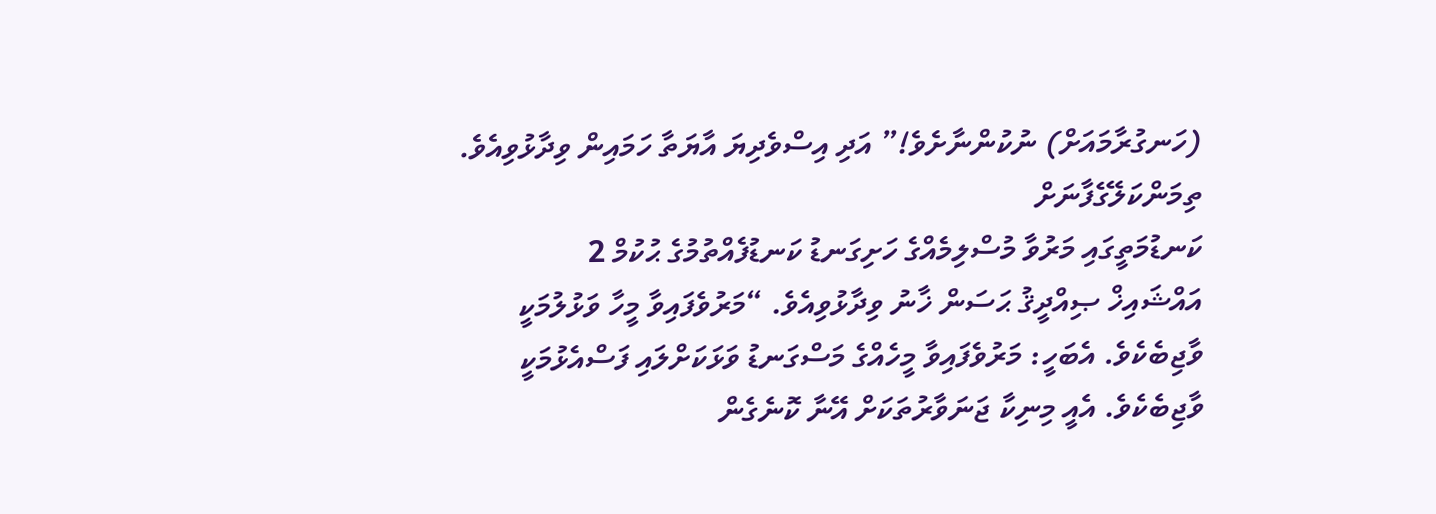(ހަނގުރާމައަށް) ނުކުންނާށެވެ!” އަދި އިސްވެދިޔަ އާޔަތާ ހަމައިން ވިދާޅުވިއެވެ. ތިމަންކަލޭގެފާނަށް
ކަނޑުމަތީގައި މަރުވާ މުސްލިމެއްގެ ހަށިގަނޑު ކަނޑުފެއްތުމުގެ ޙުކުމް 2
އައްޝައިޚް ޞިއްދީޤު ޙަސަން ޚާނު ވިދާޅުވިއެވެ. “މަރުވެފައިވާ މީހާ ވަޅުލުމަކީ ވާޖިބެކެވެ. އެބަހީ: މަރުވެފައިވާ މީހެއްގެ މަސްގަނޑު ވަޅަކަށްލައި ފަސްއެޅުމަކީ ވާޖިބެކެވެ. އެއީ މިނިކާ ޖަނަވާރުތަކަށް އޭނާ ކޮނެގެން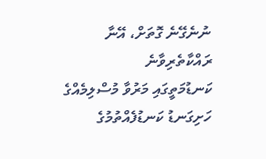ނުނެގޭނެ ގޮތަށް، އޭނާ ރައްކާތެރިވާނެ
ކަނޑުމަތީގައި މަރުވާ މުސްލިމެއްގެ ހަށިގަނޑު ކަނޑުފެއްތުމުގެ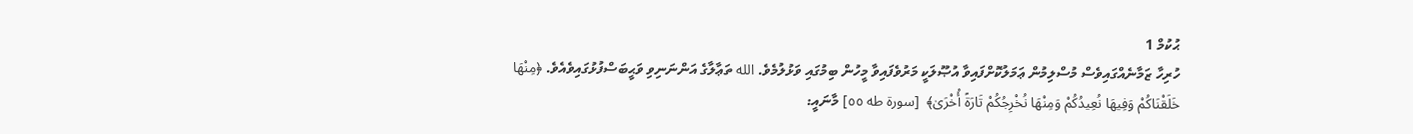ޙުކުމް 1
ހުރިހާ ޒަމާނެއްގައިވެސް މުސްލިމުން ޢަމަލުކޮށްފައިވާ އުޞޫލަކީ މަރުވެފައިވާ މީހުން ބިމުގައި ވަޅުލުމެވެ. الله ތަޢާލާގެ އަންނަނިވި ވަޙީބަސްފުޅުގައިވެއެވެ. ﴿مِنْهَا خَلَقْنَاكُمْ وَفِيهَا نُعِيدُكُمْ وَمِنْهَا نُخْرِجُكُمْ تَارَةً أُخْرَىٰ﴾  [سورة طه ٥٥] މާނައީ: